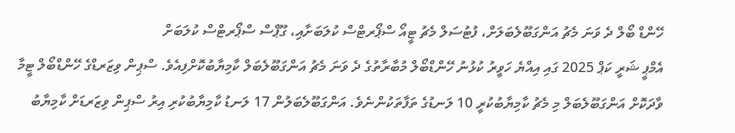ހޭންޑް ބޯލް ދެ ވަނަ މެޗު އަންގަބޫލެބަލަށް، ފުޓުސަލް މެޗު ޓީއޯ ސްޕޯރޓްސް ކުލަބަށާއި، ގޫޕްސް ސްޕޯރޓްސް ކުލަބަށް
އެމްޕީ ޝަރީ ކަޕް 2025 ގައި އިއްޔެ ހަވީރު ކުޅުނު ހޭންޑްބޯލް މުބާރާތުގެ ދެ ވަނަ މެޗު އަންގަބޫލެބަލް ކާމިޔާބުކޮށްފިއެވެ. ސްޕިން ވިޒަރޑްގެ ހޭންޑްބޯލް ޓީމާ ވާދަކޮށް އަންގަބޫލެބަލް މި މެޗު ކާމިޔާބުކުރީ 10 ލަނޑުގެ ތަފާތަކުންނެވެ. އަންގަބޫލެބަލުން 17 ލަނޑު ކާމިޔާބުކުރި އިރު ސްޕިން ވިޒަރޑަށް ކާމިޔާބު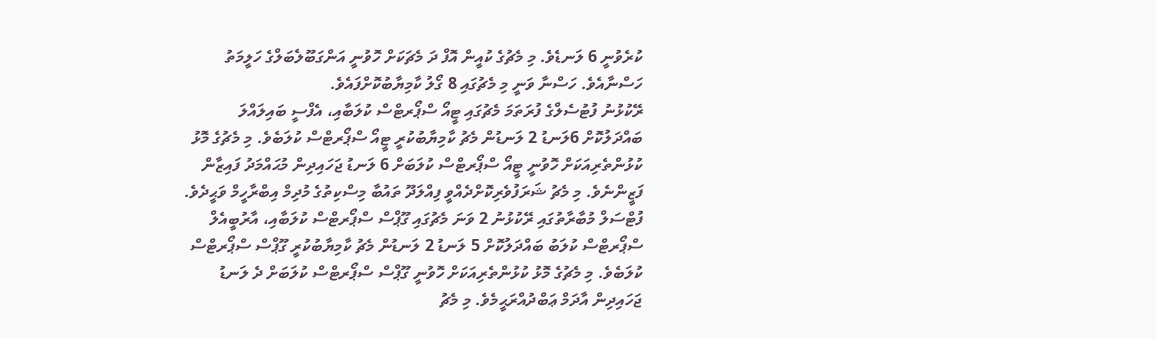ކުރެވުނީ 6 ލަނޑެވެ. މި މެޗުގެ ކުއީން އޮފް ދަ މެޗަކަށް ހޮވުނީ އަންގަބޫލެބަލްގެ ހަލީމަތު ހަސްނާއެވެ. ހަސްނާ ވަނީ މި މެޗުގައި 8 ގޯލު ކާމިޔާބުކޮށްފައެވެ.
ރޭކުޅުނު ފުޓުސެލްގެ ފުރަތަމަ މެޗުގައި ޓީއޯ ސްޕޯރޓްސް ކުލަބާއި، އެފްސީ ބައިލައްލަ ބައްދަލުކޮށް 6ލަނޑު 2 ލަނޑުން މެޗު ކާމިޔާބުކުރީ ޓީއޯ ސްޕޯރޓްސް ކުލަބެވެ. މި މެޗުގެ މޮޅު ކުޅުންތެރިއަކަށް ހޮވުނީ ޓީއޯ ސްޕޯރޓްސް ކުލަބަށް 6 ލަނޑު ޖަހައިދިން މުޙައްމަދު ފައިޒާން ފަޒީންނެވެ. މި މެޗު ޝަރަފުވެރިކޮށްދެއްވީ ފިއްލަދޫ ތައުބާ މިސްކިތުގެ މުދިމް އިބްރާހީމް ވަޙީދެވެ.
ފުޓްސަލް މުބާރާތުގައި ރޭކުޅުނު 2 ވަނަ މެޗުގައި ގޫޕްސް ސްޕޯރޓްސް ކުލަބާއި، އާރުބީއެލް ސްޕޯރޓްސް ކުލަބު ބައްދަލުކޮށް 5 ލަނޑު 2 ލަނޑުން މެޗު ކާމިޔާބުކުރީ ގޫޕްސް ސްޕޯރޓްސް ކުލަބެވެ. މި މެޗުގެ މޮޅު ކުޅުންތެރިއަކަށް ހޮވުނީ ގޫޕްސް ސްޕޯރޓްސް ކުލަބަށް ދެ ލަނޑު ޖަހައިދިން އާދަމް ޢަބްދުއްރަޙީމެވެ. މި މެޗު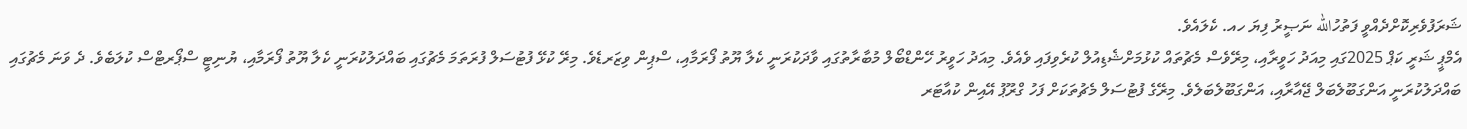ޝަރަފުވެރިކޮށްދެއްވީ ފަތުހުالله ނަޞީރު ފިޔަ ހއ. ކެލައެވެ.
އެމްޕީ ޝަރީ ކަޕް 2025ގައި މިއަދު ހަވީރާއި، މިރޭވެސް މެޗުތައް ކުޅުމަށްޝެޑިއުލް ކުރެވިފައި ވެއެވެ. މިއަދު ހަވީރު ހޭންޑްބޯލް މުބާރާތުގައި ވާދަކުރަނީ ކެލާ ޔޫތު ފޯރަމާއި، ސްޕިން ވިޒަރޑެވެ. މިރޭ ކުޅޭ ފުޓުސަލް ފުރަތަމަ މެޗުގައި ބައްދަލުކުރަނީ ކެލާ ޔޫތު ފޯރަމާއި، ޔުނިޓީ ސްޕޯރޓްސް ކުލަބެވެ. ދެ ވަނަ މެޗުގައި ބައްދަލުކުރަނީ އަންގަބޫލެބަލް ޖޭއާރާއި، އަންގަބޫލެބަލެވެ. މިރޭގެ ފުޓުސަލް މެޗުތަކަށް ފަހު ގްރޫޕު އޭއިން ކުއާޓަރ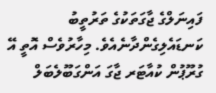ފައިނަލްގެ ޖާގަތަކުގެ ތަރުތީބު ކަނޑައެލިގެންދާނެއެވެ. މިހާރުވެސް އޮތީ އޭ ގުރޫޕުން ކުއާޓަރ ޖާގަ އަންގަބޫލެބަލް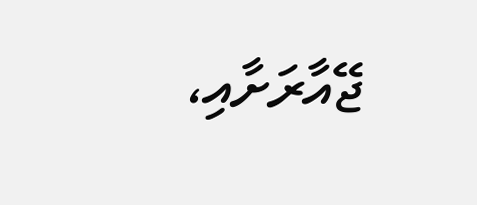ޖޭއާރަށާއި،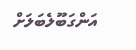އަންގަބޫލެބަލަށް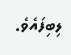ލިބިފައެވެ.